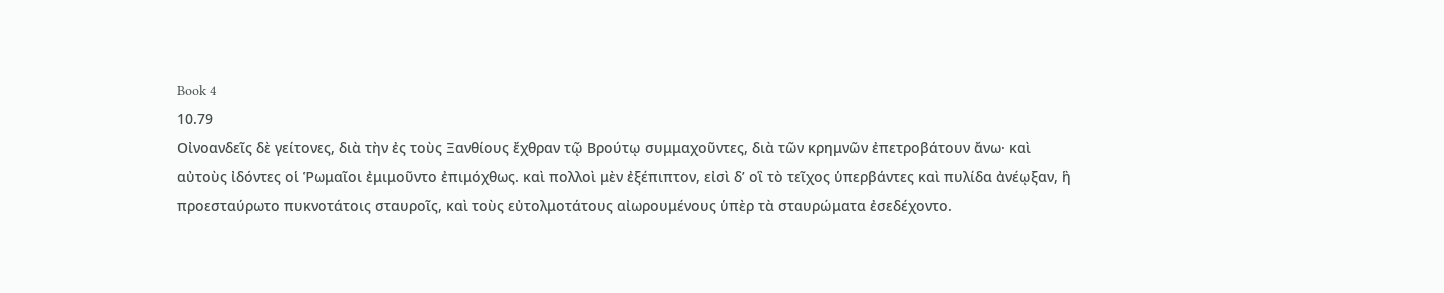Book 4
10.79
Οἰνοανδεῖς δὲ γείτονες, διὰ τὴν ἐς τοὺς Ξανθίους ἔχθραν τῷ Βρούτῳ συμμαχοῦντες, διὰ τῶν κρημνῶν ἐπετροβάτουν ἄνω· καὶ αὐτοὺς ἰδόντες οἱ Ῥωμαῖοι ἐμιμοῦντο ἐπιμόχθως. καὶ πολλοὶ μὲν ἐξέπιπτον, εἰσὶ δʼ οἳ τὸ τεῖχος ὑπερβάντες καὶ πυλίδα ἀνέῳξαν, ἣ προεσταύρωτο πυκνοτάτοις σταυροῖς, καὶ τοὺς εὐτολμοτάτους αἰωρουμένους ὑπὲρ τὰ σταυρώματα ἐσεδέχοντο.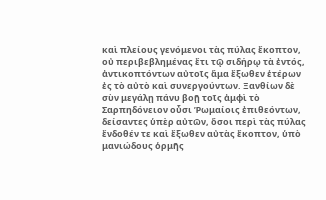καὶ πλείους γενόμενοι τὰς πύλας ἔκοπτον, οὐ περιβεβλημένας ἔτι τῷ σιδήρῳ τὰ ἐντός, ἀντικοπτόντων αὐτοῖς ἅμα ἔξωθεν ἑτέρων ἐς τὸ αὐτὸ καὶ συνεργούντων. Ξανθίων δὲ σὺν μεγάλῃ πάνυ βοῇ τοῖς ἀμφὶ τὸ Σαρπηδόνειον οὖσι Ῥωμαίοις ἐπιθεόντων, δείσαντες ὑπὲρ αὐτῶν, ὅσοι περὶ τὰς πύλας ἔνδοθέν τε καὶ ἔξωθεν αὐτὰς ἔκοπτον, ὑπὸ μανιώδους ὁρμῆς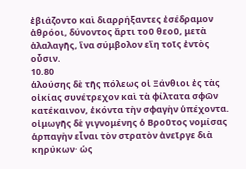ἐβιάζοντο καὶ διαρρήξαντες ἐσέδραμον ἀθρόοι, δύνοντος ἄρτι τοῦ θεοῦ, μετὰ ἀλαλαγῆς, ἵνα σύμβολον εἴη τοῖς ἐντὸς οὖσιν.
10.80
ἁλούσης δὲ τῆς πόλεως οἱ Ξάνθιοι ἐς τὰς οἰκίας συνέτρεχον καὶ τὰ φίλτατα σφῶν κατέκαινον, ἑκόντα τὴν σφαγὴν ὑπέχοντα. οἰμωγῆς δὲ γιγνομένης ὁ Βροῦτος νομίσας ἁρπαγὴν εἶναι τὸν στρατὸν ἀνεῖργε διὰ κηρύκων· ὡς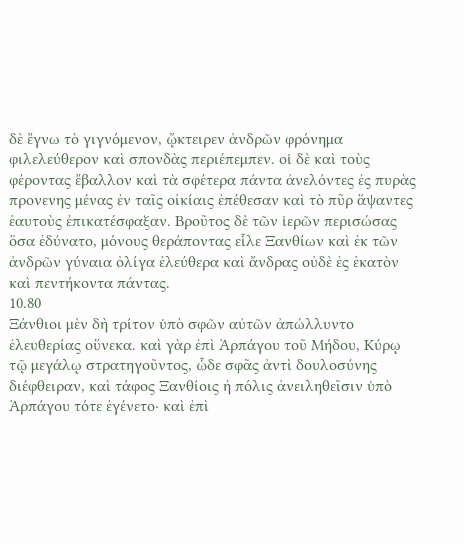δὲ ἔγνω τὸ γιγνόμενον, ᾤκτειρεν ἀνδρῶν φρόνημα φιλελεύθερον καὶ σπονδὰς περιέπεμπεν. οἱ δὲ καὶ τοὺς φέροντας ἔβαλλον καὶ τὰ σφέτερα πάντα ἀνελόντες ἐς πυρὰς προνενης μένας ἐν ταῖς οἰκίαις ἐπέθεσαν καὶ τὸ πῦρ ἅψαντες ἑαυτοὺς ἐπικατέσφαξαν. Βροῦτος δὲ τῶν ἱερῶν περισώσας ὅσα ἐδύνατο, μόνους θεράποντας εἷλε Ξανθίων καὶ ἐκ τῶν ἀνδρῶν γύναια ὀλίγα ἐλεύθερα καὶ ἄνδρας οὐδὲ ἐς ἑκατὸν καὶ πεντήκοντα πάντας.
10.80
Ξάνθιοι μὲν δὴ τρίτον ὑπὸ σφῶν αὐτῶν ἀπώλλυντο ἐλευθερίας οὕνεκα. καὶ γὰρ ἐπὶ Ἁρπάγου τοῦ Μήδου, Κύρῳ τῷ μεγάλῳ στρατηγοῦντος, ὧδε σφᾶς ἀντὶ δουλοσύνης διέφθειραν, καὶ τάφος Ξανθίοις ἡ πόλις ἀνειληθεῖσιν ὑπὸ Ἁρπάγου τότε ἐγένετο· καὶ ἐπὶ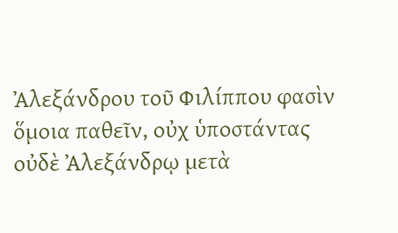Ἀλεξάνδρου τοῦ Φιλίππου φασὶν ὅμοια παθεῖν, οὐχ ὑποστάντας οὐδὲ Ἀλεξάνδρῳ μετὰ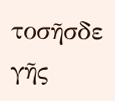τοσῆσδε γῆς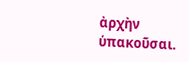ἀρχὴν ὑπακοῦσαι.